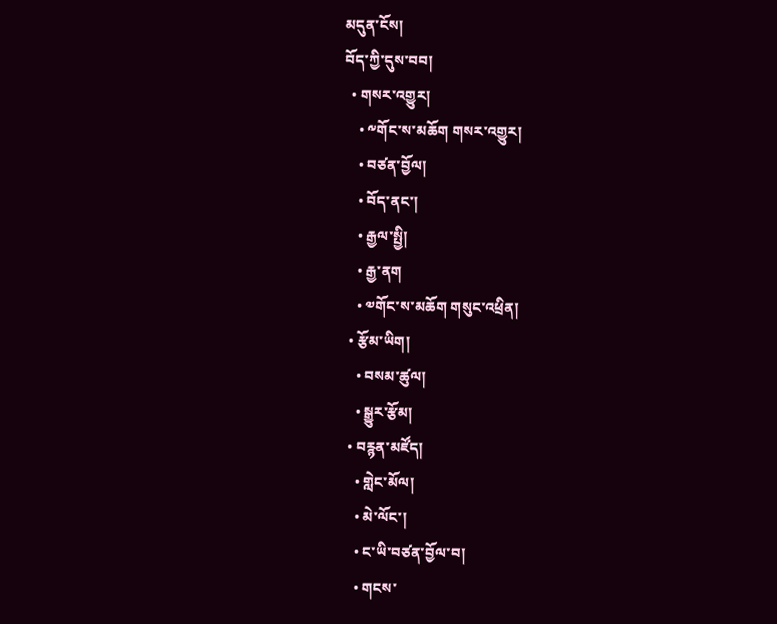མདུན་ངོས།
བོད་ཀྱི་དུས་བབ།
  • གསར་འགྱུར།
    • ༸གོང་ས་མཆོག གསར་འགྱུར།
    • བཙན་བྱོལ།
    • བོད་ནང་།
    • རྒྱལ་སྤྱི།
    • རྒྱ་ནག
    • ༧གོང་ས་མཆོག གསུང་འཕྲིན།
  • རྩོམ་ཡིག།
    • བསམ་ཚུལ།
    • སྒྱུར་རྩོམ།
  • བརྙན་མཛོད།
    • གླེང་མོལ།
    • མེ་ལོང་།
    • ང་ཡི་བཙན་བྱོལ་བ།
    • གངས་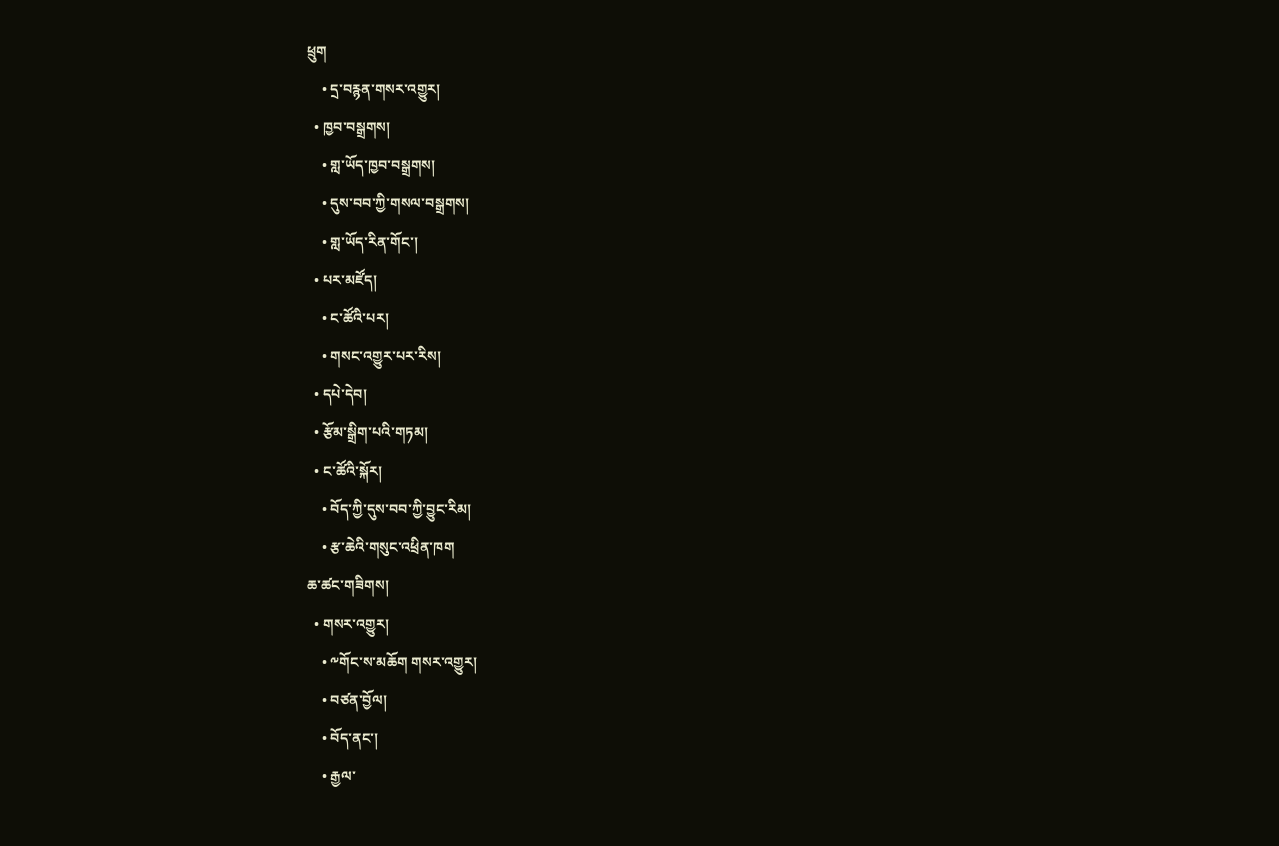ཕྲུག
    • དྲ་བརྙན་གསར་འགྱུར།
  • ཁྱབ་བསྒྲགས།
    • གླ་ཡོད་ཁྱབ་བསྒྲགས།
    • དུས་བབ་ཀྱི་གསལ་བསྒྲགས།
    • གླ་ཡོད་རིན་གོང་།
  • པར་མཛོད།
    • ང་ཚོའི་པར།
    • གསང་འགྱུར་པར་རིས།
  • དཔེ་དེབ།
  • རྩོམ་སྒྲིག་པའི་གཏམ།
  • ང་ཚོའི་སྐོར།
    • བོད་ཀྱི་དུས་བབ་ཀྱི་བྱུང་རིམ།
    • རྩ་ཆེའི་གསུང་འཕྲིན་ཁག
ཆ་ཚང་གཟིགས།
  • གསར་འགྱུར།
    • ༸གོང་ས་མཆོག གསར་འགྱུར།
    • བཙན་བྱོལ།
    • བོད་ནང་།
    • རྒྱལ་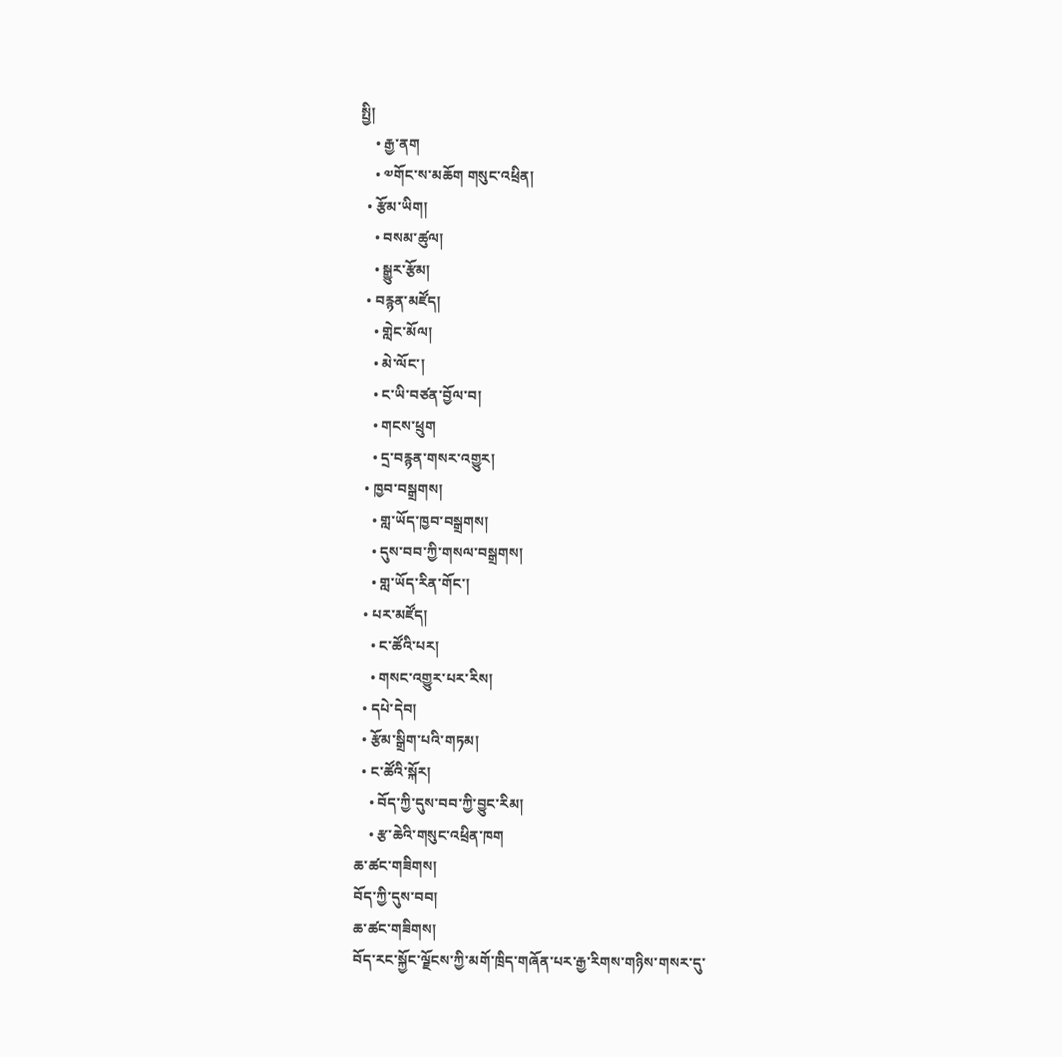སྤྱི།
    • རྒྱ་ནག
    • ༧གོང་ས་མཆོག གསུང་འཕྲིན།
  • རྩོམ་ཡིག།
    • བསམ་ཚུལ།
    • སྒྱུར་རྩོམ།
  • བརྙན་མཛོད།
    • གླེང་མོལ།
    • མེ་ལོང་།
    • ང་ཡི་བཙན་བྱོལ་བ།
    • གངས་ཕྲུག
    • དྲ་བརྙན་གསར་འགྱུར།
  • ཁྱབ་བསྒྲགས།
    • གླ་ཡོད་ཁྱབ་བསྒྲགས།
    • དུས་བབ་ཀྱི་གསལ་བསྒྲགས།
    • གླ་ཡོད་རིན་གོང་།
  • པར་མཛོད།
    • ང་ཚོའི་པར།
    • གསང་འགྱུར་པར་རིས།
  • དཔེ་དེབ།
  • རྩོམ་སྒྲིག་པའི་གཏམ།
  • ང་ཚོའི་སྐོར།
    • བོད་ཀྱི་དུས་བབ་ཀྱི་བྱུང་རིམ།
    • རྩ་ཆེའི་གསུང་འཕྲིན་ཁག
ཆ་ཚང་གཟིགས།
བོད་ཀྱི་དུས་བབ།
ཆ་ཚང་གཟིགས།
བོད་རང་སྐྱོང་ལྗོངས་ཀྱི་མགོ་ཁྲིད་གཞོན་པར་རྒྱ་རིགས་གཉིས་གསར་དུ་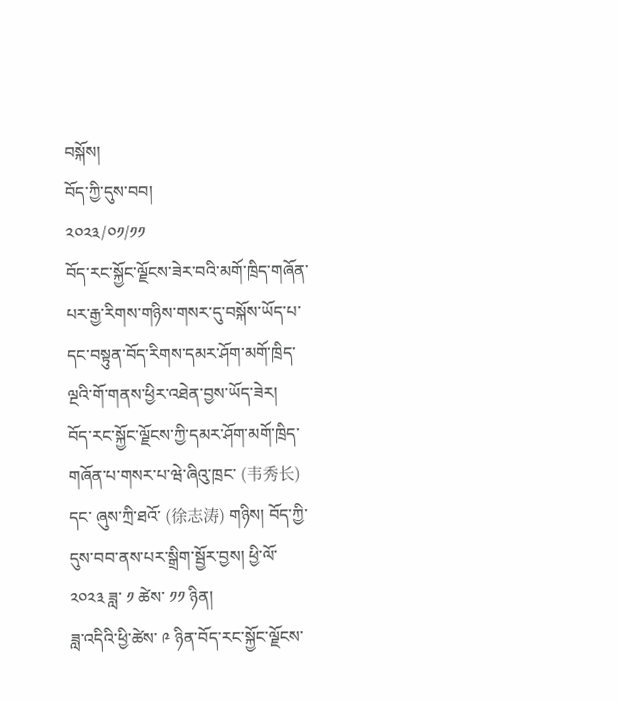བསྐོས།
བོད་ཀྱི་དུས་བབ།
༢༠༢༣/༠༡/༡༡
བོད་རང་སྐྱོང་ལྗོངས་ཟེར་བའི་མགོ་ཁྲིད་གཞོན་པར་རྒྱ་རིགས་གཉིས་གསར་དུ་བསྐོས་ཡོད་པ་དང་བསྟུན་བོད་རིགས་དམར་ཤོག་མགོ་ཁྲིད་ལྔའི་གོ་གནས་ཕྱིར་འཐེན་བྱས་ཡོད་ཟེར།
བོད་རང་སྐྱོང་ལྗོངས་ཀྱི་དམར་ཤོག་མགོ་ཁྲིད་གཞོན་པ་གསར་པ་ཝེ་ཞིའུ་ཁྲང་ (韦秀长) དང་ ཞུས་ཀྲི་ཐའོ་ (徐志涛) གཉིས། བོད་ཀྱི་དུས་བབ་ནས་པར་སྒྲིག་སྦྱོར་བྱས། ཕྱི་ལོ་ ༢༠༢༣ ཟླ་ ༡ ཚེས་ ༡༡ ཉིན།
ཟླ་འདིའི་ཕྱི་ཚེས་ ༩ ཉིན་བོད་རང་སྐྱོང་ལྗོངས་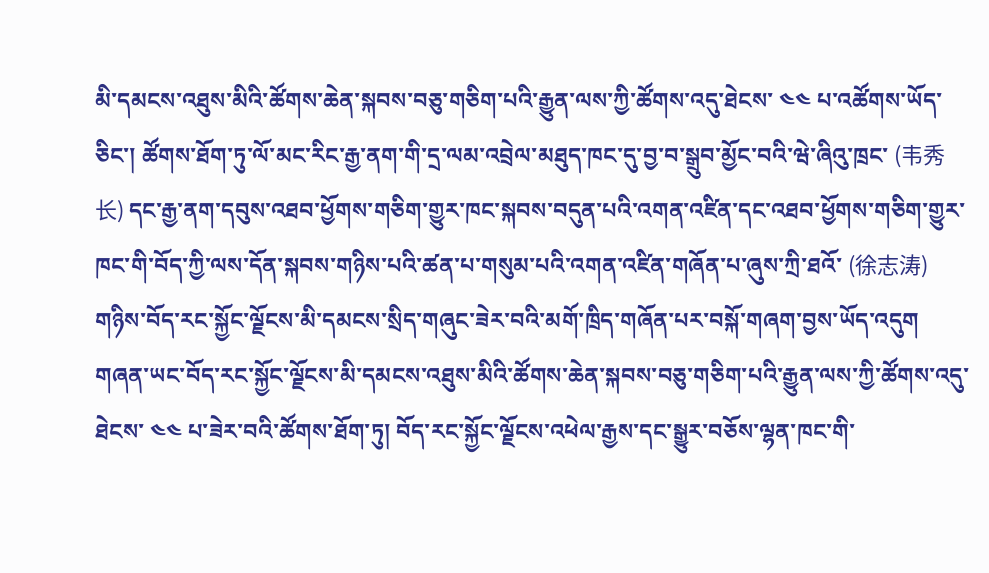མི་དམངས་འཐུས་མིའི་ཚོགས་ཆེན་སྐབས་བཅུ་གཅིག་པའི་རྒྱུན་ལས་ཀྱི་ཚོགས་འདུ་ཐེངས་ ༤༤ པ་འཚོགས་ཡོད་ཅིང་། ཚོགས་ཐོག་ཏུ་ལོ་མང་རིང་རྒྱ་ནག་གི་དྲ་ལམ་འབྲེལ་མཐུད་ཁང་དུ་བྱ་བ་སྒྲུབ་མྱོང་བའི་ཝེ་ཞིའུ་ཁྲང་ (韦秀长) དང་རྒྱ་ནག་དབུས་འཐབ་ཕྱོགས་གཅིག་གྱུར་ཁང་སྐབས་བདུན་པའི་འགན་འཛིན་དང་འཐབ་ཕྱོགས་གཅིག་གྱུར་ཁང་གི་བོད་ཀྱི་ལས་དོན་སྐབས་གཉིས་པའི་ཚན་པ་གསུམ་པའི་འགན་འཛིན་གཞོན་པ་ཞུས་ཀྲི་ཐའོ་ (徐志涛) གཉིས་བོད་རང་སྐྱོང་ལྗོངས་མི་དམངས་སྲིད་གཞུང་ཟེར་བའི་མགོ་ཁྲིད་གཞོན་པར་བསྐོ་གཞག་བྱས་ཡོད་འདུག
གཞན་ཡང་བོད་རང་སྐྱོང་ལྗོངས་མི་དམངས་འཐུས་མིའི་ཚོགས་ཆེན་སྐབས་བཅུ་གཅིག་པའི་རྒྱུན་ལས་ཀྱི་ཚོགས་འདུ་ཐེངས་ ༤༤ པ་ཟེར་བའི་ཚོགས་ཐོག་ཏུ། བོད་རང་སྐྱོང་ལྗོངས་འཕེལ་རྒྱས་དང་སྒྱུར་བཅོས་ལྷན་ཁང་གི་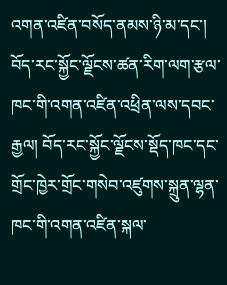འགན་འཛིན་བསོད་ནམས་ཉི་མ་དང་། བོད་རང་སྐྱོང་ལྗོངས་ཚན་རིག་ལག་རྩལ་ཁང་གི་འགན་འཛིན་འཕྲིན་ལས་དབང་རྒྱལ། བོད་རང་སྐྱོང་ལྗོངས་སྡོད་ཁང་དང་གྲོང་ཁྱེར་གྲོང་གསེབ་འཛུགས་སྐྲུན་ལྷན་ཁང་གི་འགན་འཛིན་སྐལ་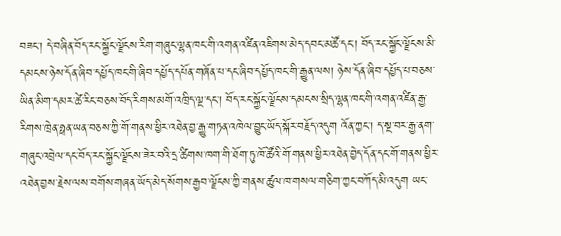བཟང་། དེ་བཞིན་བོད་རང་སྐྱོང་ལྗོངས་རིག་གཞུང་ལྷན་ཁང་གི་འགན་འཛིན་འཇིགས་མེད་དབང་མཚོ་དང་། བོད་རང་སྐྱོང་ལྗོངས་མི་དམངས་ཉེས་དོན་ཞིབ་དཔྱོད་ཁང་གི་ཞིབ་དཔྱོད་དཔོན་གཞོན་པ་དང་ཞིབ་དཔྱོད་ཁང་གི་རྒྱུན་ལས། ཉེས་དོན་ཞིབ་དཔྱོད་པ་བཅས་ཡིན་མིག་དམར་ཚེ་རིང་བཅས་བོད་རིགས་མགོ་འཁྲིད་ལྔ་དང་། བོད་རང་སྐྱོང་ལྗོངས་དམངས་སྲིད་ལྷན་ཁང་གི་འགན་འཛིན་རྒྱ་རིགས་ཁྲེན་ཧྥན་ཡན་བཅས་ཀྱི་གོ་གནས་ཕྱིར་འཐེན་བྱ་རྒྱུ་གཏན་འཁེལ་བྱུང་ཡོད་སྐོར་བརྗོད་འདུག འོན་ཀྱང་། ད་སྔ་བར་རྒྱ་ནག་གཞུང་འབྲེལ་དང་བོད་རང་སྐྱོང་ལྗོངས་ཟེར་བའི་དྲ་ཚིགས་ཁག་གི་ཐོག་ཏུ་ཁོ་ཚོའི་གོ་གནས་ཕྱིར་འཐེན་བྱེད་དོན་དང་གོ་གནས་ཕྱིར་འཐེན་བྱས་རྗེས་ལས་བགོས་གཞན་ཡོད་མེད་སོགས་རྒྱབ་ལྗོངས་ཀྱི་གནས་ཚུལ་ཁ་གསལ་གཅིག་ཀྱང་བཀོད་མི་འདུག ཡང་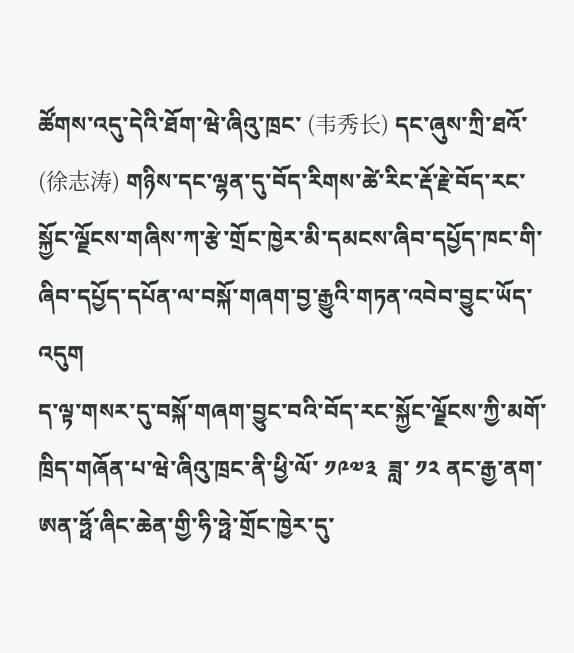ཚོགས་འདུ་དེའི་ཐོག་ཝེ་ཞིའུ་ཁྲང་ (韦秀长) དང་ཞུས་ཀྲི་ཐའོ་ (徐志涛) གཉིས་དང་ལྷན་དུ་བོད་རིགས་ཚེ་རིང་རྡོ་རྗེ་བོད་རང་སྐྱོང་ལྗོངས་གཞིས་ཀ་རྩེ་གྲོང་ཁྱེར་མི་དམངས་ཞིབ་དཔྱོད་ཁང་གི་ཞིབ་དཔྱོད་དཔོན་ལ་བསྐོ་གཞག་བྱ་རྒྱུའི་གཏན་འབེབ་བྱུང་ཡོད་འདུག
ད་ལྟ་གསར་དུ་བསྐོ་གཞག་བྱུང་བའི་བོད་རང་སྐྱོང་ལྗོངས་ཀྱི་མགོ་ཁྲིད་གཞོན་པ་ཝེ་ཞིའུ་ཁྲང་ནི་ཕྱི་ལོ་ ༡༩༧༣  ཟླ་ ༡༢ ནང་རྒྱ་ནག་ཨན་ཧྥོ་ཞིང་ཆེན་གྱི་ཧི་ཧྥེ་གྲོང་ཁྱེར་དུ་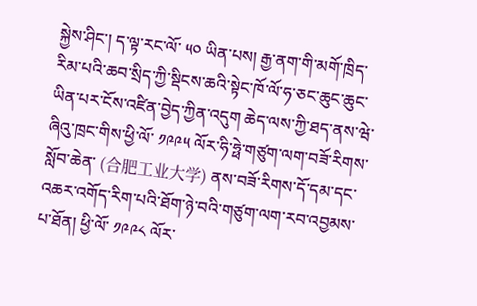སྐྱེས་ཤིང་། ད་ལྟ་རང་ལོ་ ༥༠ ཡིན་པས། རྒྱ་ནག་གི་མགོ་ཁྲིད་རིམ་པའི་ཆབ་སྲིད་ཀྱི་སྡིངས་ཆའི་སྟེང་ཁོ་ལོ་ཧ་ཅང་ཆུང་ཆུང་ཡིན་པར་ངོས་འཛིན་བྱེད་ཀྱིན་འདུག ཆེད་ལས་ཀྱི་ཐད་ནས་ཝེ་ཞིའུ་ཁྲང་གིས་ཕྱི་ལོ་ ༡༩༩༥ ལོར་ཧི་ཧྥེ་གཙུག་ལག་བཟོ་རིགས་སློབ་ཆེན་ (合肥工业大学) ནས་བཟོ་རིགས་དོ་དམ་དང་འཆར་འགོད་རིག་པའི་ཐོག་ཉེ་བའི་གཙུག་ལག་རབ་འབྱམས་པ་ཐོན། ཕྱི་ལོ་ ༡༩༩༨ ལོར་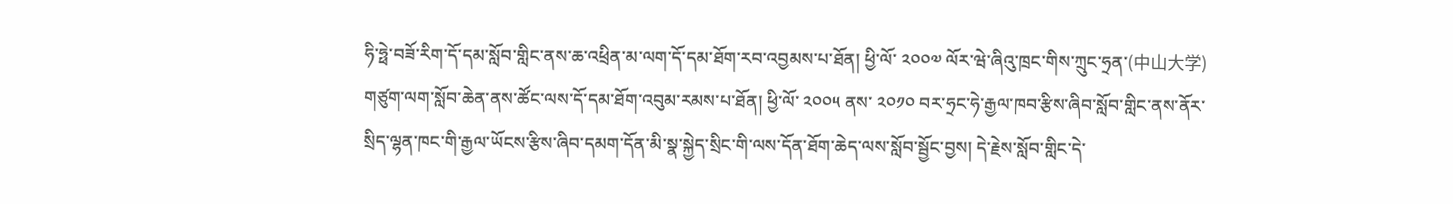ཧི་ཧྥེ་བཟོ་རིག་དོ་དམ་སློབ་གླིང་ནས་ཆ་འཕྲིན་མ་ལག་དོ་དམ་ཐོག་རབ་འབྱམས་པ་ཐོན། ཕྱི་ལོ་ ༢༠༠༧ ལོར་ཝེ་ཞིའུ་ཁྲང་གིས་ཀྲུང་ཧྲན་(中山大学) གཙུག་ལག་སློབ་ཆེན་ནས་ཚོང་ལས་དོ་དམ་ཐོག་འབུམ་རམས་པ་ཐོན། ཕྱི་ལོ་ ༢༠༠༥ ནས་ ༢༠༡༠ བར་ཧྲང་ཧེ་རྒྱལ་ཁབ་རྩིས་ཞིབ་སློབ་གླིང་ནས་ནོར་སྲིད་ལྷན་ཁང་གི་རྒྱལ་ཡོངས་རྩིས་ཞིབ་དམག་དོན་མི་སྣ་སྐྱེད་སྲིང་གི་ལས་དོན་ཐོག་ཆེད་ལས་སློབ་སྦྱོང་བྱས། དེ་རྗེས་སློབ་གླིང་དེ་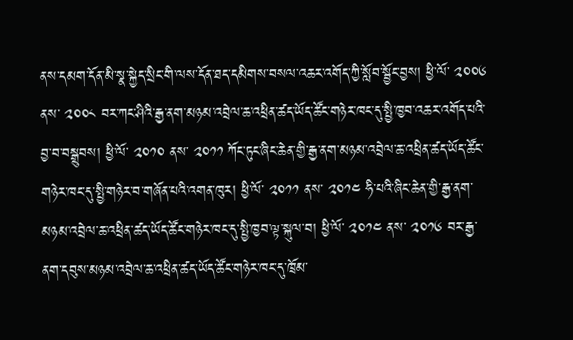ནས་དམག་དོན་མི་སྣ་སྐྱེད་སྲིང་གི་ལས་དོན་ཐད་དམིགས་བསལ་འཆར་འགོད་ཀྱི་སློབ་སྦྱོང་བྱས། ཕྱི་ལོ་ ༢༠༠༦ ནས་ ༢༠༠༨ བར་ཀང་ཤིའི་རྒྱ་ནག་མཉམ་འབྲེལ་ཆ་འཕྲིན་ཚད་ཡོད་ཚོང་གཉེར་ཁང་དུ་སྤྱི་ཁྱབ་འཆར་འགོད་པའི་བྱ་བ་བསྒྲུབས། ཕྱི་ལོ་ ༢༠༡༠ ནས་ ༢༠༡༡ ཀོང་ཏུང་ཞིང་ཆེན་གྱི་རྒྱ་ནག་མཉམ་འབྲེལ་ཆ་འཕྲིན་ཚད་ཡོད་ཚོང་གཉེར་ཁང་དུ་སྤྱི་གཉེར་བ་གཞོན་པའི་འགན་ཁུར། ཕྱི་ལོ་ ༢༠༡༡ ནས་ ༢༠༡༤ ཧི་པའི་ཞིང་ཆེན་གྱི་རྒྱ་ནག་མཉམ་འབྲེལ་ཆ་འཕྲིན་ཚད་ཡོད་ཚོང་གཉེར་ཁང་དུ་སྤྱི་ཁྱབ་ལྟ་སྐུལ་བ། ཕྱི་ལོ་ ༢༠༡༤ ནས་ ༢༠༡༦ བར་རྒྱ་ནག་དབུས་མཉམ་འབྲེལ་ཆ་འཕྲིན་ཚད་ཡོད་ཚོང་གཉེར་ཁང་དུ་ཁྲོམ་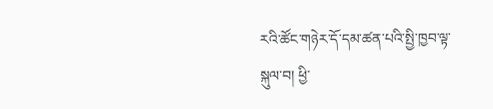རའི་ཚོང་གཉེར་དོ་དམ་ཚན་པའི་སྤྱི་ཁྱབ་ལྟ་སྐུལ་བ། ཕྱི་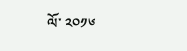ལོ་ ༢༠༡༦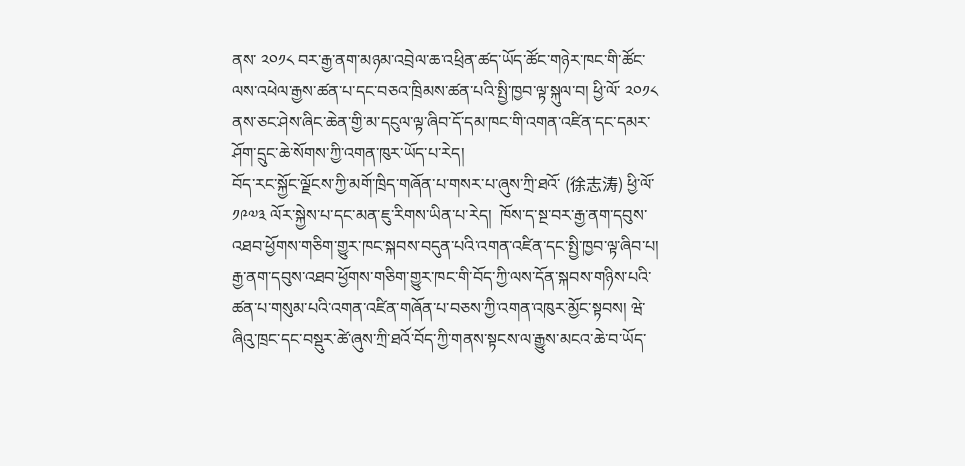ནས་ ༢༠༡༨ བར་རྒྱ་ནག་མཉམ་འབྲེལ་ཆ་འཕྲིན་ཚད་ཡོད་ཚོང་གཉེར་ཁང་གི་ཚོང་ལས་འཕེལ་རྒྱས་ཚན་པ་དང་བཅའ་ཁྲིམས་ཚན་པའི་སྤྱི་ཁྱབ་ལྟ་སྐུལ་བ། ཕྱི་ལོ་ ༢༠༡༨ ནས་ཅང་ཤེས་ཞིང་ཆེན་གྱི་མ་དངུལ་ལྟ་ཞིབ་དོ་དམ་ཁང་གི་འགན་འཛིན་དང་དམར་ཤོག་དྲུང་ཆེ་སོགས་ཀྱི་འགན་ཁུར་ཡོད་པ་རེད།
བོད་རང་སྐྱོང་ལྗོངས་ཀྱི་མགོ་ཁྲིད་གཞོན་པ་གསར་པ་ཞུས་ཀྲི་ཐའོ་ (徐志涛) ཕྱི་ལོ་ ༡༩༧༣ ལོར་སྐྱེས་པ་དང་མན་ཇུ་རིགས་ཡིན་པ་རེད།  ཁོས་ད་སྔ་བར་རྒྱ་ནག་དབུས་འཐབ་ཕྱོགས་གཅིག་གྱུར་ཁང་སྐབས་བདུན་པའི་འགན་འཛིན་དང་སྤྱི་ཁྱབ་ལྟ་ཞིབ་པ། རྒྱ་ནག་དབུས་འཐབ་ཕྱོགས་གཅིག་གྱུར་ཁང་གི་བོད་ཀྱི་ལས་དོན་སྐབས་གཉིས་པའི་ཚན་པ་གསུམ་པའི་འགན་འཛིན་གཞོན་པ་བཅས་ཀྱི་འགན་འཁུར་མྱོང་སྟབས། ཝེ་ཞིའུ་ཁྲང་དང་བསྡུར་ཚེ་ཞུས་ཀྲི་ཐའོ་བོད་ཀྱི་གནས་སྟངས་ལ་རྒྱུས་མངའ་ཆེ་བ་ཡོད་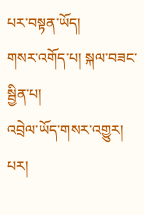པར་བསྟན་ཡོད།
གསར་འགོད་པ། སྐལ་བཟང་སྦྱིན་པ།
འབྲེལ་ཡོད་གསར་འགྱུར།
པར།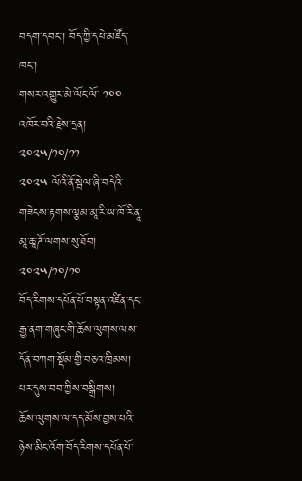བདག་དབང་། བོད་ཀྱི་དཔེ་མཛོད་ཁང་།
གསར་འགྱུར་མེ་ལོང་ལོ་ ༡༠༠ འཁོར་བའི་རྗེས་དྲན།
༢༠༢༥/༡༠/༡༡
༢༠༢༥ ལོའི་ནོ་སྦེལ་ཞི་བདེའི་གཟེངས་རྟགས་ལྕམ་མཱ་རི་ཡ་ཁོ་རི་ནཱ་མཱ་ཆཱ་ཌོ་ལགས་སུ་ཐོབ།
༢༠༢༥/༡༠/༡༠
བོད་རིགས་དཔོན་པོ་བསྟན་འཛིན་དང་རྒྱ་ནག་གཞུང་གི་ཆོས་ལུགས་ལས་དོན་བཀག་སྡོམ་གྱི་བཅའ་ཁྲིམས། པར་དུས་བབ་ཀྱིས་བསྒྲིགས།
ཆོས་ལུགས་ལ་དད་མོས་བྱས་པའི་ཉེས་མིང་འོག་བོད་རིགས་དཔོན་པོ་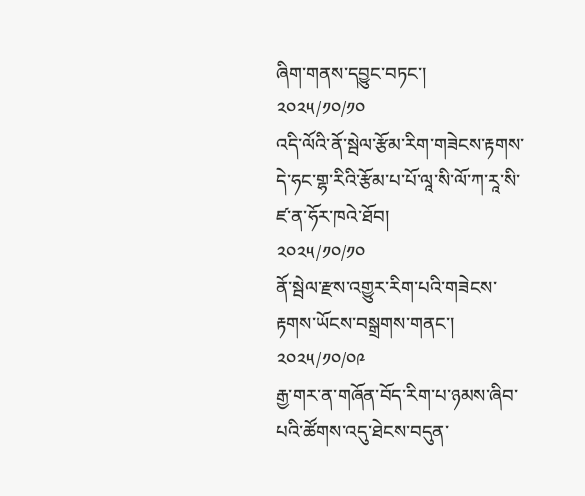ཞིག་གནས་དབྱུང་བཏང་།
༢༠༢༥/༡༠/༡༠
འདི་ལོའི་ནོ་སྦེལ་རྩོམ་རིག་གཟེངས་རྟགས་དེ་ཧང་གྷ་རིའི་རྩོམ་པ་པོ་ལཱ་སི་ལོ་ཀ་རཱ་སི་ཛ་ན་ཧོར་ཁའེ་ཐོབ།
༢༠༢༥/༡༠/༡༠
ནོ་སྦེལ་རྫས་འགྱུར་རིག་པའི་གཟེངས་རྟགས་ཡོངས་བསྒྲགས་གནང་།
༢༠༢༥/༡༠/༠༩
རྒྱ་གར་ན་གཞོན་བོད་རིག་པ་ཉམས་ཞིབ་པའི་ཚོགས་འདུ་ཐེངས་བདུན་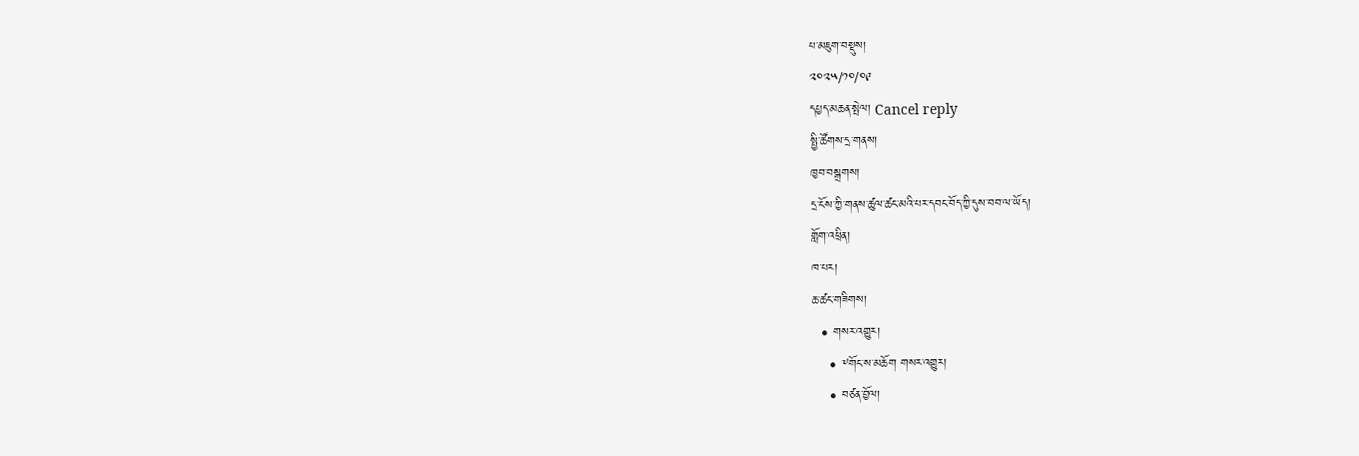པ་མཇུག་བསྡུས།
༢༠༢༥/༡༠/༠༩
དཔྱད་མཆན་སྤེལ། Cancel reply
སྤྱི་ཚོགས་དྲ་གནས།
ཁྱབ་བསྒྲགས།
དྲ་ངོས་ཀྱི་གནས་ཚུལ་ཚང་མའི་པར་དབང་བོད་ཀྱི་དུས་བབ་ལ་ཡོད།
གློག་འཕྲིན།
ཁ་པར།
ཆ་ཚང་གཟིགས།
  • གསར་འགྱུར།
    • ༸གོང་ས་མཆོག གསར་འགྱུར།
    • བཙན་བྱོལ།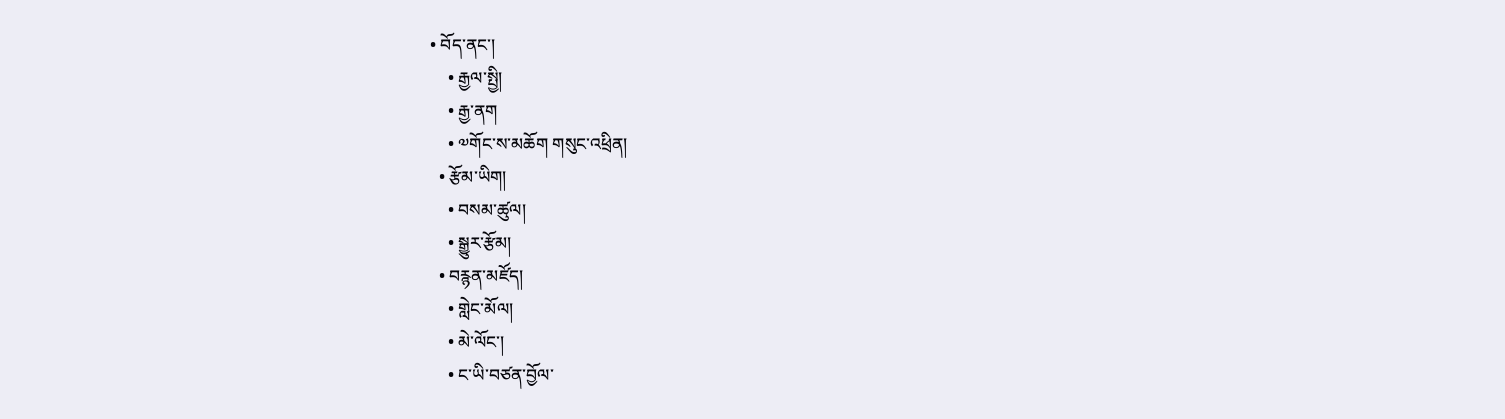• བོད་ནང་།
    • རྒྱལ་སྤྱི།
    • རྒྱ་ནག
    • ༧གོང་ས་མཆོག གསུང་འཕྲིན།
  • རྩོམ་ཡིག།
    • བསམ་ཚུལ།
    • སྒྱུར་རྩོམ།
  • བརྙན་མཛོད།
    • གླེང་མོལ།
    • མེ་ལོང་།
    • ང་ཡི་བཙན་བྱོལ་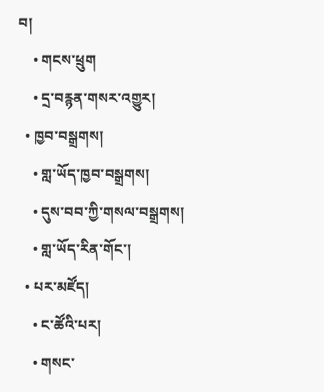བ།
    • གངས་ཕྲུག
    • དྲ་བརྙན་གསར་འགྱུར།
  • ཁྱབ་བསྒྲགས།
    • གླ་ཡོད་ཁྱབ་བསྒྲགས།
    • དུས་བབ་ཀྱི་གསལ་བསྒྲགས།
    • གླ་ཡོད་རིན་གོང་།
  • པར་མཛོད།
    • ང་ཚོའི་པར།
    • གསང་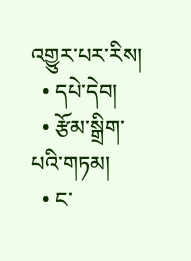འགྱུར་པར་རིས།
  • དཔེ་དེབ།
  • རྩོམ་སྒྲིག་པའི་གཏམ།
  • ང་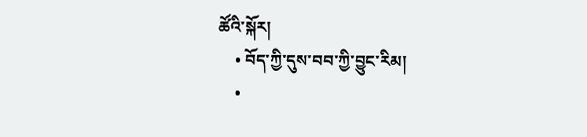ཚོའི་སྐོར།
    • བོད་ཀྱི་དུས་བབ་ཀྱི་བྱུང་རིམ།
    •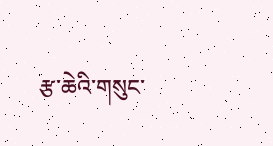རྩ་ཆེའི་གསུང་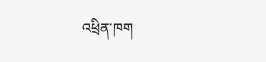འཕྲིན་ཁག